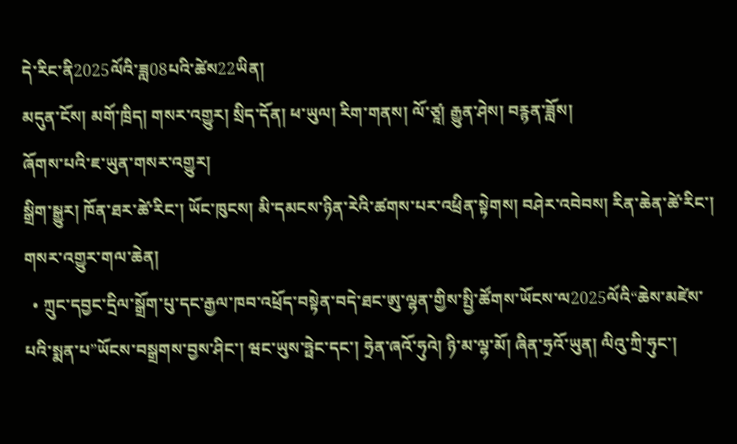དེ་རིང་ནི2025ལོའི་ཟླ08པའི་ཚེས22ཡིན།
མདུན་ངོས། མགོ་ཁྲིད། གསར་འགྱུར། སྲིད་དོན། ཕ་ཡུལ། རིག་གནས། ལོ་ཙཱ། རྒྱུན་ཤེས། བརྙན་ཟློས།
ཞོགས་པའི་ཇ་ཡུན་གསར་འགྱུར།
སྒྲིག་སྒྱུར། ཁོན་ཐར་ཚེ་རིང་། ཡོང་ཁུངས། མི་དམངས་ཉིན་རེའི་ཚགས་པར་འཕྲིན་སྟེགས། བཤེར་འབེབས། རིན་ཆེན་ཚེ་རིང་།
གསར་འགྱུར་གལ་ཆེན།
  • ཀྲུང་དབྱང་དྲིལ་སྒྲོག་པུ་དང་རྒྱལ་ཁབ་འཕྲོད་བསྟེན་བདེ་ཐང་ཨུ་ལྷན་གྱིས་སྤྱི་ཚོགས་ཡོངས་ལ2025ལོའི“ཆེས་མཛེས་པའི་སྨན་པ”ཡོངས་བསྒྲགས་བྱས་ཤིང་། ཝང་ཡུས་ཧྥེང་དང་། ཧྲེན་ཞའོ་ཧུའེ། ཉི་མ་ལྷ་མོ། ཞིན་ཧྲའོ་ཡུན། ལིའུ་ཀྲི་ཧུང་།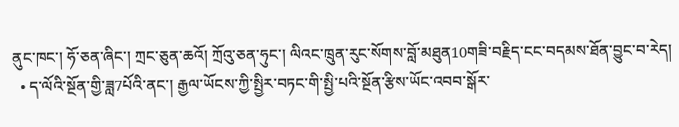ནུང་ཁང་། ཧོ་ཅན་ཞིང་། ཀྲང་ཅུན་ཆའོ། ཀྲོའུ་ཅན་ཧུང་། ལིའང་ཁྲུན་རུང་སོགས་བློ་མཐུན10གཟི་བརྗིད་ངང་བདམས་ཐོན་བྱུང་བ་རེད།
  • ད་ལོའི་སྔོན་གྱི་ཟླ7པོའི་ནང་། རྒྱལ་ཡོངས་ཀྱི་སྤྱིར་བཏང་གི་སྤྱི་པའི་སྔོན་རྩིས་ཡོང་འབབ་སྒོར་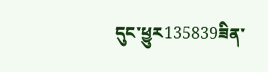དུང་ཕྱུར135839ཟིན་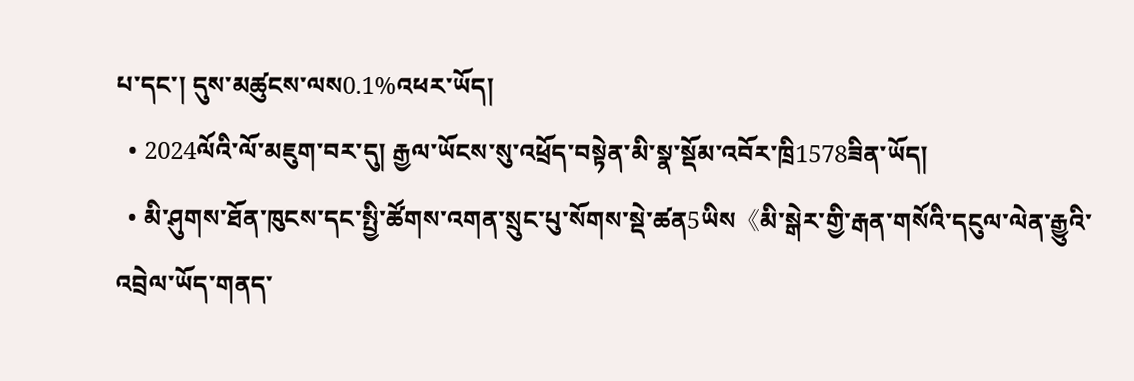པ་དང་། དུས་མཚུངས་ལས0.1%འཕར་ཡོད།
  • 2024ལོའི་ལོ་མཇུག་བར་དུ། རྒྱལ་ཡོངས་སུ་འཕྲོད་བསྟེན་མི་སྣ་སྡོམ་འབོར་ཁྲི1578ཟིན་ཡོད།
  • མི་ཤུགས་ཐོན་ཁུངས་དང་སྤྱི་ཚོགས་འགན་སྲུང་པུ་སོགས་སྡེ་ཚན5ཡིས《མི་སྒེར་གྱི་རྒན་གསོའི་དངུལ་ལེན་རྒྱུའི་འབྲེལ་ཡོད་གནད་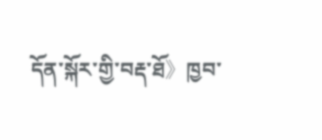དོན་སྐོར་གྱི་བརྡ་ཐོ》ཁྱབ་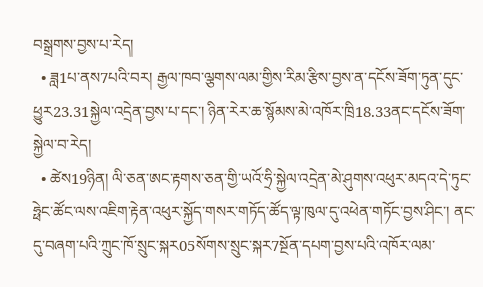བསྒྲགས་བྱས་པ་རེད།
  • ཟླ1པ་ནས7པའི་བར། རྒྱལ་ཁབ་ལྕགས་ལམ་གྱིས་རིམ་རྩིས་བྱས་ན་དངོས་ཟོག་ཏུན་དུང་ཕྱུར23.31སྐྱེལ་འདྲེན་བྱས་པ་དང་། ཉིན་རེར་ཆ་སྙོམས་མེ་འཁོར་ཁྲི18.33ནང་དངོས་ཟོག་སྐྱེལ་བ་རེད།
  • ཚེས19ཉིན། ལི་ཅན་ཨང་རྟགས་ཅན་གྱི་ཡའོ་ཧྲི་སྐྱེལ་འདྲེན་མེ་ཤུགས་འཕུར་མདའ་དེ་ཏུང་ཧྥེང་ཚོང་ལས་འཇིག་རྟེན་འཕུར་སྐྱོད་གསར་གཏོད་ཚོད་ལྟ་ཁུལ་དུ་འཕེན་གཏོང་བྱས་ཤིང་། ནང་དུ་བཞག་པའི་ཀྲུང་ཁོ་སྲུང་སྐར05སོགས་སྲུང་སྐར7སྔོན་དཔག་བྱས་པའི་འཁོར་ལམ་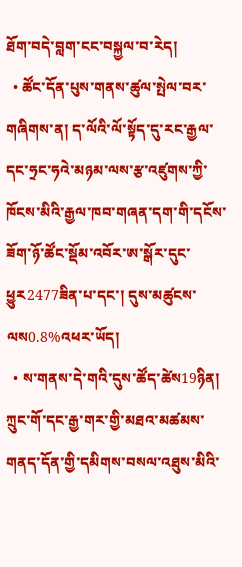ཐོག་བདེ་བླག་ངང་བསྐྱལ་བ་རེད།
  • ཚོང་དོན་པུས་གནས་ཚུལ་སྤེལ་བར་གཞིགས་ན། ད་ལོའི་ལོ་སྟོད་དུ་རང་རྒྱལ་དང་ཧྲང་ཧའེ་མཉམ་ལས་རྩ་འཛུགས་ཀྱི་ཁོངས་མིའི་རྒྱལ་ཁབ་གཞན་དག་གི་དངོས་ཟོག་ཉོ་ཚོང་སྡོམ་འབོར་ཨ་སྒོར་དུང་ཕྱུར2477ཟིན་པ་དང་། དུས་མཚུངས་ལས0.8%འཕར་ཡོད།
  • ས་གནས་དེ་གའི་དུས་ཚོད་ཚེས19ཉིན། ཀྲུང་གོ་དང་རྒྱ་གར་གྱི་མཐའ་མཚམས་གནད་དོན་གྱི་དམིགས་བསལ་འཐུས་མིའི་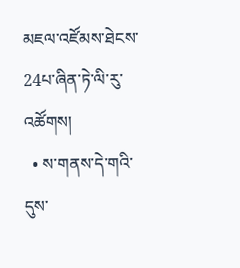མཇལ་འཛོམས་ཐེངས་24པ་ཞིན་ཏེ་ལི་རུ་འཚོགས།
  • ས་གནས་དེ་གའི་དུས་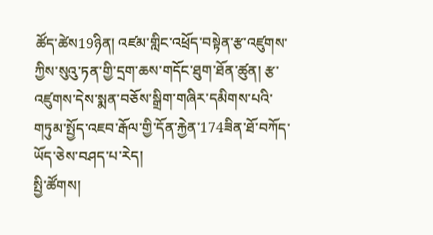ཚོད་ཚེས19ཉིན། འཛམ་གླིང་འཕྲོད་བསྟེན་རྩ་འཛུགས་ཀྱིས་སུའུ་ཏན་གྱི་དྲག་ཆས་གདོང་ཐུག་ཐོན་ཚུན། རྩ་འཛུགས་དེས་སྨན་བཅོས་སྒྲིག་གཞིར་དམིགས་པའི་གཏུམ་སྤྱོད་འཇབ་རྒོལ་གྱི་དོན་རྐྱེན་174ཟིན་ཐོ་བཀོད་ཡོད་ཅེས་བཤད་པ་རེད།
སྤྱི་ཚོགས།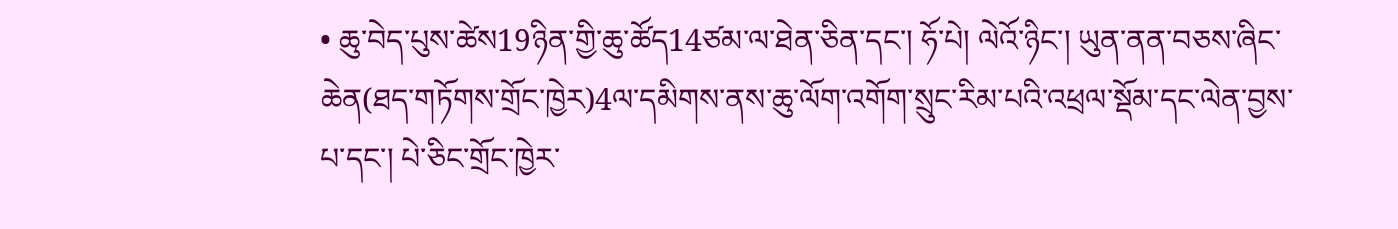• ཆུ་བེད་པུས་ཚེས19ཉིན་གྱི་ཆུ་ཚོད14ཙམ་ལ་ཐེན་ཅིན་དང་། ཧོ་པེ། ལེའོ་ཉིང་། ཡུན་ནན་བཅས་ཞིང་ཆེན(ཐད་གཏོགས་གྲོང་ཁྱེར)4ལ་དམིགས་ནས་ཆུ་ལོག་འགོག་སྲུང་རིམ་པའི་འཕྲལ་སྡོམ་དང་ལེན་བྱས་པ་དང་། པེ་ཅིང་གྲོང་ཁྱེར་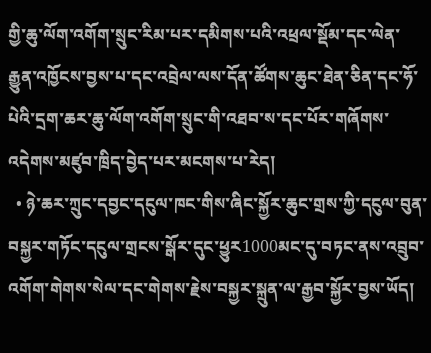གྱི་ཆུ་ལོག་འགོག་སྲུང་རིམ་པར་དམིགས་པའི་འཕྲལ་སྡོམ་དང་ལེན་རྒྱུན་འཁྱོངས་བྱས་པ་དང་འབྲེལ་ལས་དོན་ཚོགས་ཆུང་ཐེན་ཅིན་དང་ཧོ་པེའི་དྲག་ཆར་ཆུ་ལོག་འགོག་སྲུང་གི་འཐབ་ས་དང་པོར་གཞོགས་འདེགས་མཛུབ་ཁྲིད་བྱེད་པར་མངགས་པ་རེད།
  • ཉེ་ཆར་ཀྲུང་དབྱང་དངུལ་ཁང་གིས་ཞིང་སྐྱོར་ཆུང་གྲས་ཀྱི་དངུལ་བུན་བསྐྱར་གཏོང་དངུལ་གྲངས་སྒོར་དུང་ཕྱུར1000མང་དུ་བཏང་ནས་འབྲུབ་འགོག་གེགས་སེལ་དང་གེགས་རྗེས་བསྐྱར་སྐྲུན་ལ་རྒྱབ་སྐྱོར་བྱས་ཡོད།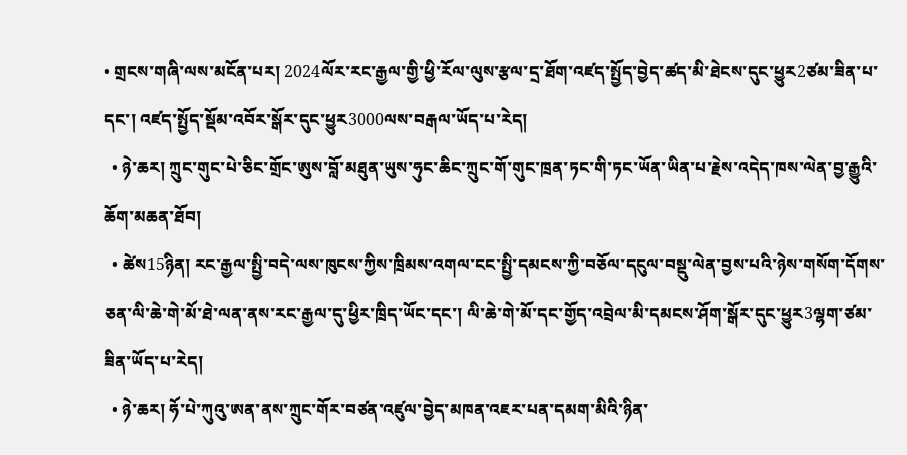• གྲངས་གཞི་ལས་མངོན་པར། 2024ལོར་རང་རྒྱལ་གྱི་ཕྱི་རོལ་ལུས་རྩལ་དྲ་ཐོག་འཛད་སྤྱོད་བྱེད་ཚད་མི་ཐེངས་དུང་ཕྱུར2ཙམ་ཟིན་པ་དང་། འཛད་སྤྱོད་སྡོམ་འབོར་སྒོར་དུང་ཕྱུར3000ལས་བརྒལ་ཡོད་པ་རེད།
  • ཉེ་ཆར། ཀྲུང་གུང་པེ་ཅིང་གྲོང་ཨུས་བློ་མཐུན་ཡུས་ཧུང་ཆིང་ཀྲུང་གོ་གུང་ཁྲན་ཏང་གི་ཏང་ཡོན་ཡིན་པ་རྗེས་འདེད་ཁས་ལེན་བྱ་རྒྱུའི་ཆོག་མཆན་ཐོབ།
  • ཚེས15ཉིན། རང་རྒྱལ་སྤྱི་བདེ་ལས་ཁུངས་ཀྱིས་ཁྲིམས་འགལ་ངང་སྤྱི་དམངས་ཀྱི་བཅོལ་དངུལ་བསྡུ་ལེན་བྱས་པའི་ཉེས་གསོག་དོགས་ཅན་ལི་ཆེ་གེ་མོ་ཐེ་ལན་ནས་རང་རྒྱལ་དུ་ཕྱིར་ཁྲིད་ཡོང་དང་། ལི་ཆེ་གེ་མོ་དང་གྱོད་འབྲེལ་མི་དམངས་ཤོག་སྒོར་དུང་ཕྱུར3ལྷག་ཙམ་ཟིན་ཡོད་པ་རེད།
  • ཉེ་ཆར། ཧོ་པེ་ཀུའུ་ཨན་ནས་ཀྲུང་གོར་བཙན་འཛུལ་བྱེད་མཁན་འཇར་པན་དམག་མིའི་ཉིན་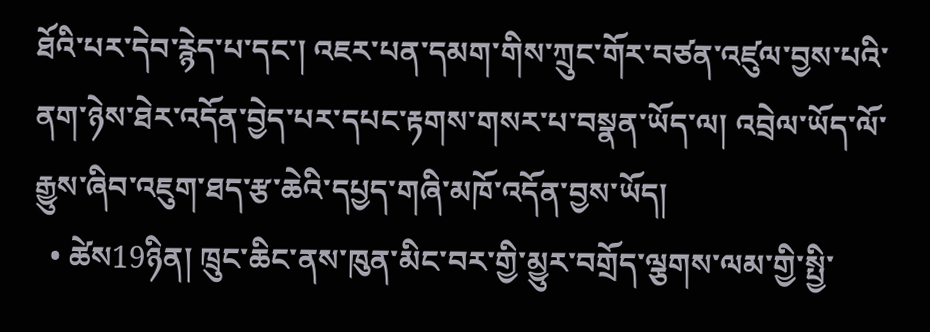ཐོའི་པར་དེབ་རྙེད་པ་དང་། འཇར་པན་དམག་གིས་ཀྲུང་གོར་བཙན་འཛུལ་བྱས་པའི་ནག་ཉེས་ཐེར་འདོན་བྱེད་པར་དཔང་རྟགས་གསར་པ་བསྣན་ཡོད་ལ། འབྲེལ་ཡོད་ལོ་རྒྱུས་ཞིབ་འཇུག་ཐད་རྩ་ཆེའི་དཔྱད་གཞི་མཁོ་འདོན་བྱས་ཡོད།
  • ཚེས19ཉིན། ཁྲུང་ཆིང་ནས་ཁུན་མིང་བར་གྱི་མྱུར་བགྲོད་ལྕགས་ལམ་གྱི་སྤྱི་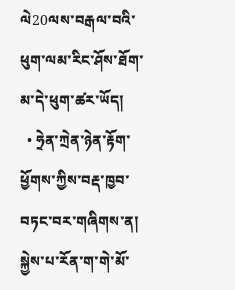ལེ20ལས་བརྒལ་བའི་ཕུག་ལམ་རིང་ཤོས་ཐོག་མ་དེ་ཕུག་ཚར་ཡོད།
  • ཧྲེན་ཀྲེན་ཉེན་རྟོག་ཕྱོགས་ཀྱིས་བརྡ་ཁྱབ་བཏང་བར་གཞིགས་ན། སྐྱེས་པ་རོན་ག་གེ་མོ་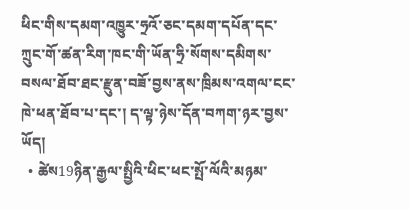ཕིང་གིས་དམག་འཁྱུར་ཧྲའོ་ཅང་དམག་དཔོན་དང་ཀྲུང་གོ་ཚན་རིག་ཁང་གི་ཡོན་ཧྲི་སོགས་དམིགས་བསལ་ཐོབ་ཐང་རྫུན་བཟོ་བྱས་ནས་ཁྲིམས་འགལ་ངང་ཁེ་ཕན་ཐོབ་པ་དང་། ད་ལྟ་ཉེས་དོན་བཀག་ཉར་བྱས་ཡོད།
  • ཚེས19ཉིན་རྒྱལ་སྤྱིའི་ཕིང་ཕང་སྤོ་ལོའི་མཉམ་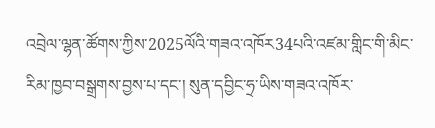འབྲེལ་ལྷན་ཚོགས་ཀྱིས་2025ལོའི་གཟའ་འཁོར34པའི་འཛམ་གླིང་གི་མིང་རིམ་ཁྱབ་བསྒྲགས་བྱས་པ་དང་། སུན་དབྱིང་ཧྲ་ཡིས་གཟའ་འཁོར་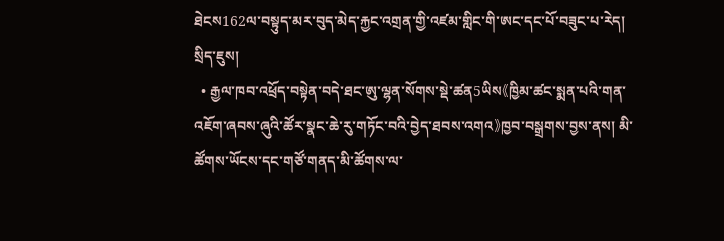ཐེངས162ལ་བསྟུད་མར་བུད་མེད་རྐྱང་འགྲན་གྱི་འཛམ་གླིང་གི་ཨང་དང་པོ་བཟུང་པ་རེད།
སྲིད་ཇུས།
  • རྒྱལ་ཁབ་འཕྲོད་བསྟེན་བདེ་ཐང་ཨུ་ལྷན་སོགས་སྡེ་ཚན5ཡིས《ཁྱིམ་ཚང་སྨན་པའི་གན་འཇོག་ཞབས་ཞུའི་ཚོར་སྣང་ཆེ་རུ་གཏོང་བའི་བྱེད་ཐབས་འགའ》ཁྱབ་བསྒྲགས་བྱས་ནས། མི་ཚོགས་ཡོངས་དང་གཙོ་གནད་མི་ཚོགས་ལ་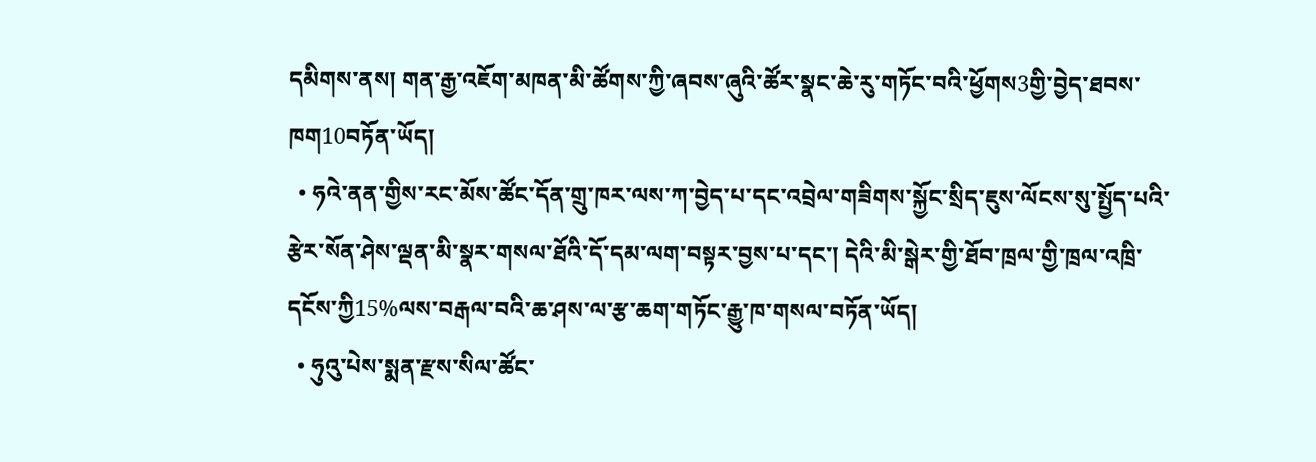དམིགས་ནས། གན་རྒྱ་འཇོག་མཁན་མི་ཚོགས་ཀྱི་ཞབས་ཞུའི་ཚོར་སྣང་ཆེ་རུ་གཏོང་བའི་ཕྱོགས3གྱི་བྱེད་ཐབས་ཁག10བཏོན་ཡོད།
  • ཧའེ་ནན་གྱིས་རང་མོས་ཚོང་དོན་གྲུ་ཁར་ལས་ཀ་བྱེད་པ་དང་འབྲེལ་གཟིགས་སྐྱོང་སྲིད་ཇུས་ལོངས་སུ་སྤྱོད་པའི་རྩེར་སོན་ཤེས་ལྡན་མི་སྣར་གསལ་ཐོའི་དོ་དམ་ལག་བསྟར་བྱས་པ་དང་། དེའི་མི་སྒེར་གྱི་ཐོབ་ཁྲལ་གྱི་ཁྲལ་འཁྲི་དངོས་ཀྱི15%ལས་བརྒལ་བའི་ཆ་ཤས་ལ་རྩ་ཆག་གཏོང་རྒྱུ་ཁ་གསལ་བཏོན་ཡོད།
  • ཧུའུ་པེས་སྨན་རྫས་སིལ་ཚོང་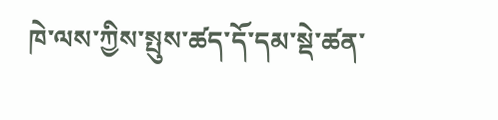ཁེ་ལས་ཀྱིས་སྤུས་ཚད་དོ་དམ་སྡེ་ཚན་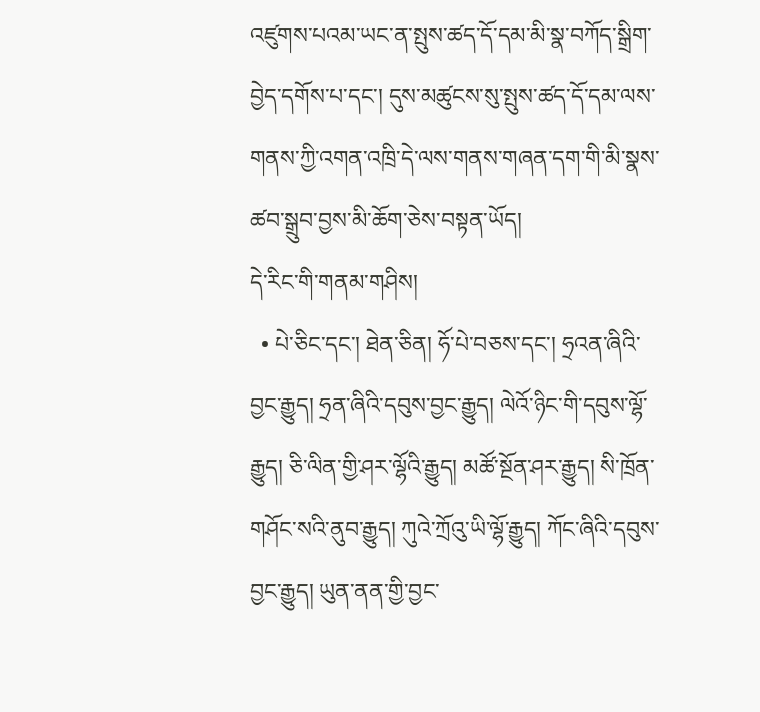འཛུགས་པའམ་ཡང་ན་སྤུས་ཚད་དོ་དམ་མི་སྣ་བཀོད་སྒྲིག་བྱེད་དགོས་པ་དང་། དུས་མཚུངས་སུ་སྤུས་ཚད་དོ་དམ་ལས་གནས་ཀྱི་འགན་འཁྲི་དེ་ལས་གནས་གཞན་དག་གི་མི་སྣས་ཚབ་སྒྲུབ་བྱས་མི་ཆོག་ཅེས་བསྟན་ཡོད།
དེ་རིང་གི་གནམ་གཤིས།
  • པེ་ཅིང་དང་། ཐེན་ཅིན། ཧོ་པེ་བཅས་དང་། ཧྲའན་ཞིའི་བྱང་རྒྱུད། ཧྲན་ཞིའི་དབུས་བྱང་རྒྱུད། ལེའོ་ཉིང་གི་དབུས་ལྷོ་རྒྱུད། ཅི་ལིན་གྱི་ཤར་ལྷོའི་རྒྱུད། མཚོ་སྔོན་ཤར་རྒྱུད། སི་ཁྲོན་གཤོང་སའི་ནུབ་རྒྱུད། ཀུའེ་ཀྲོའུ་ཡི་ལྷོ་རྒྱུད། ཀོང་ཞིའི་དབུས་བྱང་རྒྱུད། ཡུན་ནན་གྱི་བྱང་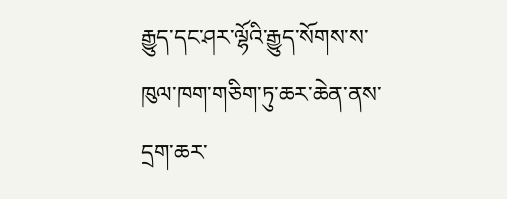རྒྱུད་དང་ཤར་ལྷོའི་རྒྱུད་སོགས་ས་ཁུལ་ཁག་གཅིག་ཏུ་ཆར་ཆེན་ནས་དྲག་ཆར་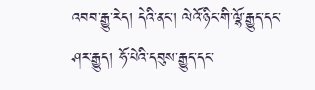འབབ་རྒྱུ་རེད། དེའི་ནང་། ལེའོ་ཉིང་གི་ལྷོ་རྒྱུད་དང་ཤར་རྒྱུད། ཧོ་པེའི་དབུས་རྒྱུད་དང་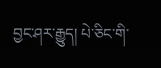བྱང་ཤར་རྒྱུད། པེ་ཅིང་གི་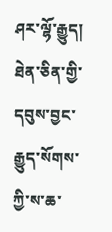ཤར་ལྷོ་རྒྱུད། ཐེན་ཅིན་གྱི་དབུས་བྱང་རྒྱུད་སོགས་ཀྱི་ས་ཆ་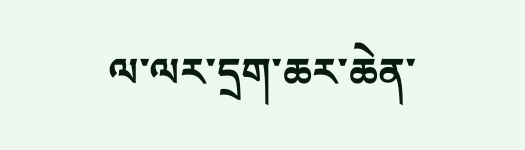ལ་ལར་དྲག་ཆར་ཆེན་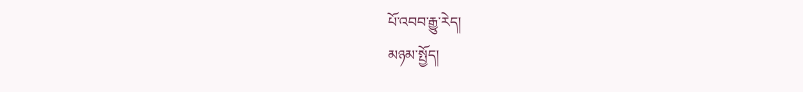པོ་འབབ་རྒྱུ་རེད།
མཉམ་སྤྱོད།